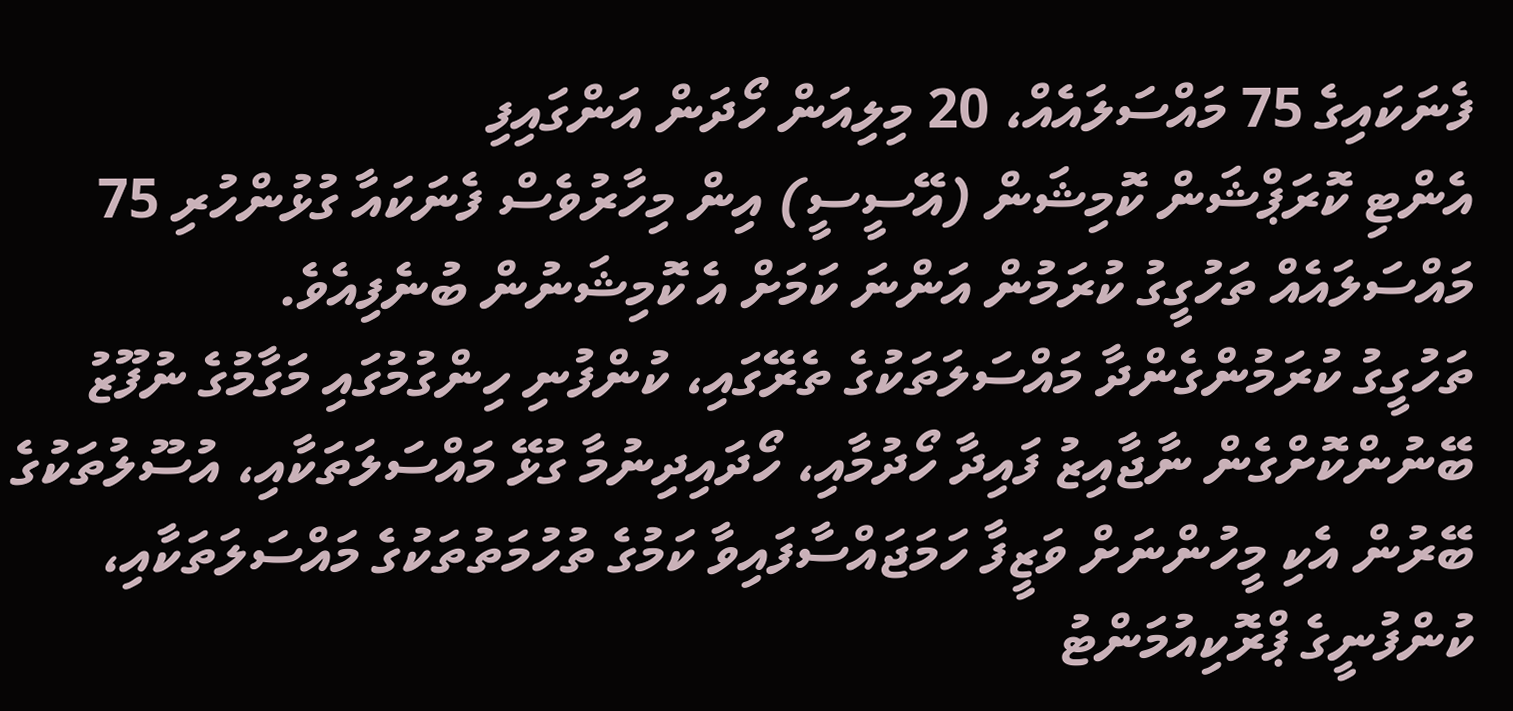ފެނަކައިގެ 75 މައްސަލައެއް، 20 މިލިއަން ހޯދަން އަންގައިފި
އެންޓި ކޮރަޕްޝަން ކޮމިޝަން (އޭސީސީ) އިން މިހާރުވެސް ފެނަކައާ ގުޅުންހުރި 75 މައްސަލައެއް ތަހުގީގު ކުރަމުން އަންނަ ކަމަށް އެ ކޮމިޝަނުން ބުނެފިއެވެ.
ތަހުގީގު ކުރަމުންގެންދާ މައްސަލަތަކުގެ ތެރޭގައި، ކުންފުނި ހިންގުމުގައި މަގާމުގެ ނުފޫޒު ބޭނުންކޮށްގެން ނާޖާއިޒު ފައިދާ ހޯދުމާއި، ހޯދައިދިނުމާ ގުޅޭ މައްސަލަތަކާއި، އުސޫލުތަކުގެ ބޭރުން އެކި މީހުންނަށް ވަޒީފާ ހަމަޖައްސާފައިވާ ކަމުގެ ތުހުމަތުތަކުގެ މައްސަލަތަކާއި، ކުންފުނީގެ ޕްރޮކިއުމަންޓު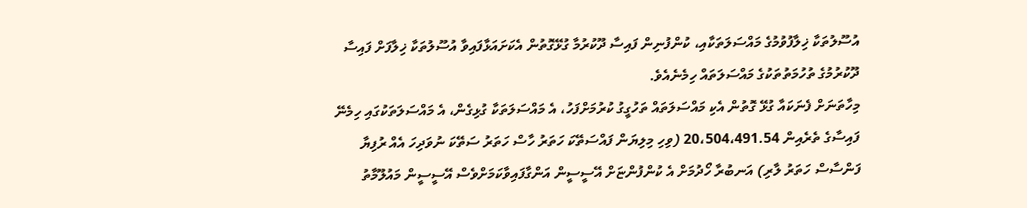އުސޫލުތަކާ ޚިލާފުވުމުގެ މައްސަލަތަކާއި، ކުންފުނިން ފައިސާ ދޫކުރުމާ ގުޅޭގޮތުން އެކަށައަޅާފައިވާ އުސޫލުތަކާ ޚިލާފަށް ފައިސާ ދޫކުރުމުގެ ތުހުމަތުތަކުގެ މައްސަލަތައް ހިމެނެއެވެ.
މިހާތަނަށް ފެނަކައާ ގުޅޭ ގޮތުން އެކި މައްސަލަތައް ތަހުގީގު ކުރުމަށްފަހު، އެ މައްސަލަތަކާ ގުޅިގެން، އެ މައްސަލަތަކުގައި ހިމެނޭ ފައިސާގެ ތެރެއިން 20،504،491.54 (ވިހި މިލިޔަން ފައްސަތޭކަ ހަތަރު ހާސް ހަތަރު ސަތޭކަ ނުވަދިހަ އެއް ރުފިޔާ ފަންސާސް ހަތަރު ލާރި) އަނބުރާ ހޯދުމަށް އެ ކުންފުންޏަށް އޭސީސީން އަންގާފައިވާކަމަށްވެސް އޭސީސީން މައުލޫމާތު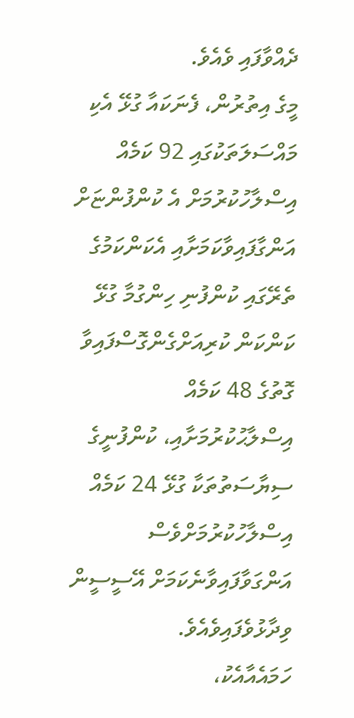ދެއްވާފައި ވެއެވެ.
މީގެ އިތުރުން، ފެނަކައާ ގުޅޭ އެކި މައްސަލަތަކުގައި 92 ކަމެއް އިސްލާހުކުރުމަށް އެ ކުންފުންޏަށް އަންގާފައިވާކަމަށާއި އެކަންކަމުގެ ތެރޭގައި ކުންފުނި ހިންގުމާ ގުޅޭ ކަންކަން ކުރިއަށްގެންގޮސްފައިވާ ގޮތުގެ 48 ކަމެއް އިސްލާޙުކުރުމަށާއި، ކުންފުނީގެ ސިޔާސަތުތަކާ ގުޅޭ 24 ކަމެއް އިސްލާހުކުރުމަށްވެސް އަންގަވާފައިވާނެކަމަށް އޭސީސީން ވިދާޅުވެފައިވެއެވެ.
ހަމައެއާއެކު،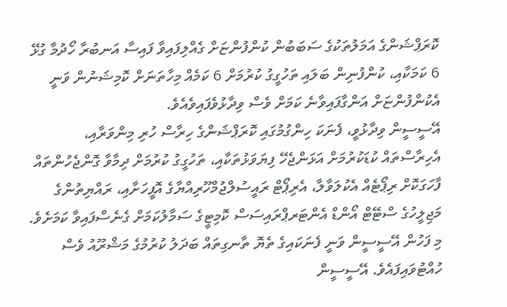ކޮރަޕްޝަންގެ އަމަލުތަކުގެ ސަބަބުން ކުންފުންޏަށް ގެއްލިފައިވާ ފައިސާ އަނބުރާ ހޯދުމާ ގުޅޭ 6 ކަމަކާއި، ކުންފުނިން ބަލައި ތަހުގީގު ކުރުމަށް 6 ކަމެއް މިހާތަނަށް ކޮމިޝަނުން ވަނީ އެކުންފުންޏަށް އަންގާފައިވާނެ ކަމަށް ވެސް ވިދާޅުވެފައިވެއެވެ.
އޭސީސީން ވިދާޅުވީ، ފެނަކަ ހިންގުމުގައި ކޮރަޕްޝަންގެ ހިރާސް ހުރި މިންވަރާއި، އެހިރާސްތައް ކުޑަކުރުމަށް އަޅަންޖެހޭ ފިޔަވަޅުތަކާއި، ތަހުގީގު ކުރުމަށް ދިމާވާ ގޮންޖެހުންތައް ފާހަގަކޮށް ރިޕޯޓެއް އެކުލަވާލާ، އެރިޕޯޓް ރައީސުލްޖުމްހޫރިއްޔާގެ އޮފީހަށާއި، ރައްޔިތުންގެ މަޖިލީހުގެ ސްޓޭޓް އޯންޑް އެންޓަރޕްރައިސަސް ކޮމިޓީގެ ސަމާލުކަމަށް ގެނެސްފައިވާ ކަމަށެވެ.
މި ފަހުން އޭސީސީން ވަނީ ފެނަކައިގެ ތެޔޮ ތާނގިތައް ބަދަލު ކުރުމުގެ މަޝްރޫއު ވެސް ހުއްޓުވައިފައެވެ. އޭސީސީން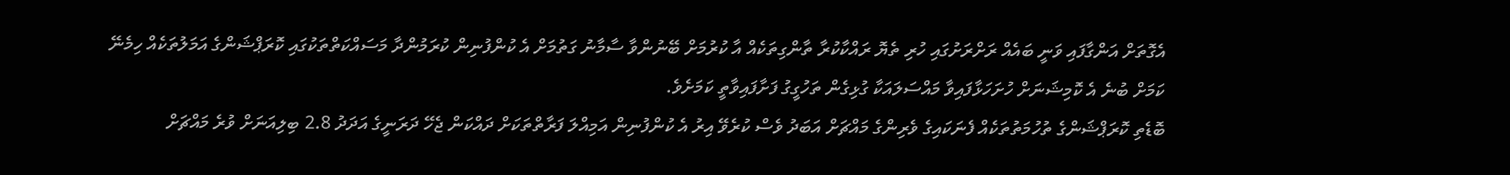އެގޮތަށް އަންގާފައި ވަނީ ބައެއް ރަށްރަށުގައި ހުރި ތެޔޮ ރައްކާކުރާ ތާންގިތަކެއް އާ ކުރުމަށް ބޭނުންވާ ސާމާނު ގަތުމަށް އެ ކުންފުނިން ކުރަމުންދާ މަސައްކަތްތަކުގައި ކޮރަޕްޝަންގެ އަމަލުތަކެއް ހިމެނޭ ކަމަށް ބުނެ އެ ކޮމިޝަނަށް ހުށަހަޅާފައިވާ މައްސަލައަކާ ގުޅިގެން ތަހުގީގު ފަށާފައިވާތީ ކަމަށެވެ.
ބޮޑެތި ކޮރަޕްޝަންގެ ތުހުމަތުތަކެއް ފެނަކައިގެ ވެރިންގެ މައްޗަށް އަބަދު ވެސް ކުރެވޭ އިރު އެ ކުންފުނިން އަމިއްލަ ފަރާތްތަކަށް ދައްކަން ޖެހޭ ދަރަނީގެ އަދަދު 2.8 ބިލިއަނަށް ވުރެ މައްޗަށް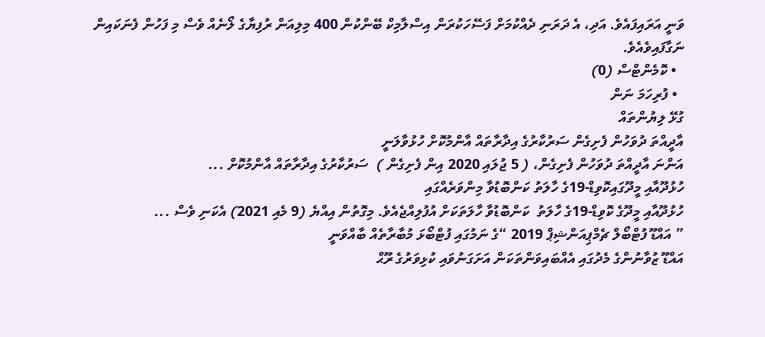ވަނީ އަރައިފައެވެ. އަދި، އެ ދަރަނި ދެއްކުމަށް ފަސޭހަކުރަން އިސްލާމިކް ބޭންކުން 400 މިލިއަން ރުފިޔާގެ ލޯނެއް ވެސް މި ފަހުން ފެނަކައިން ނަގާފައިވެއެވެ.
  • ކޮމެންޓްސް (0)
  • ފުރިހަމަ ނަން
ގުޅޭ ލިޔުންތައް
އާދީއްތަ ދުވަހުން ފެށިގެން ސަރުކާރުގެ އިދާރާތައް އާންމުކޮށް ހުޅުވާލަނީ
އަންނަ އާދީއްތަ ދުވަހުން ފެށިގެން، ( 5 ޖުލައި 2020 އިން ފެށިގެން )  ސަރުކާރުގެ އިދާރާތައް އާންމުކޮށް ...
ހުޅުދޫއާއި މީދޫގައިކޮވިޑް-19ގެ ހާލަތު ކަންބޮޑުވާ މިންވަރެއްގައި
ހުޅުދޫއާއި މީދޫގެ ކޮވިޑް-19ގެ ހާލަތު  ކަންބޮޑުވާ ހާލަތަކަށް އުފުލިއްޖެއެވެ. މިގޮތުން އިއްޔެ (9 މެއި 2021) އެކަނި ވެސް ...
” އައްޑޫ ފުޓްބޯލް ޗެމްޕިއަންޝިޕް 2019 “ގެ ނަމުގައި ފުޓްބޯޅަ މުބާރާތެއް ބާއްވަނީ
އައްޑޫ ޒުވާނުންގެ މެދުގައި އެއްބައިވަންތަކަން އަށަގަނުވައި ކުޅިވަރުގެ ރޫޙް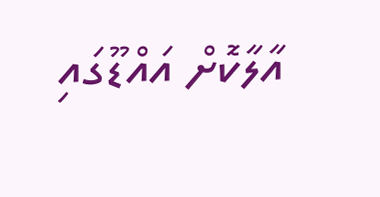އާލާކޮށް އައްޑޫގައި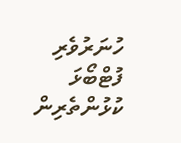ހުނަރުވެރި ފުޓްބޯޅަ ކުޅުންތެރިން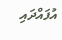އުފައްދައި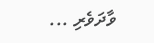ވާދަވެރި ...